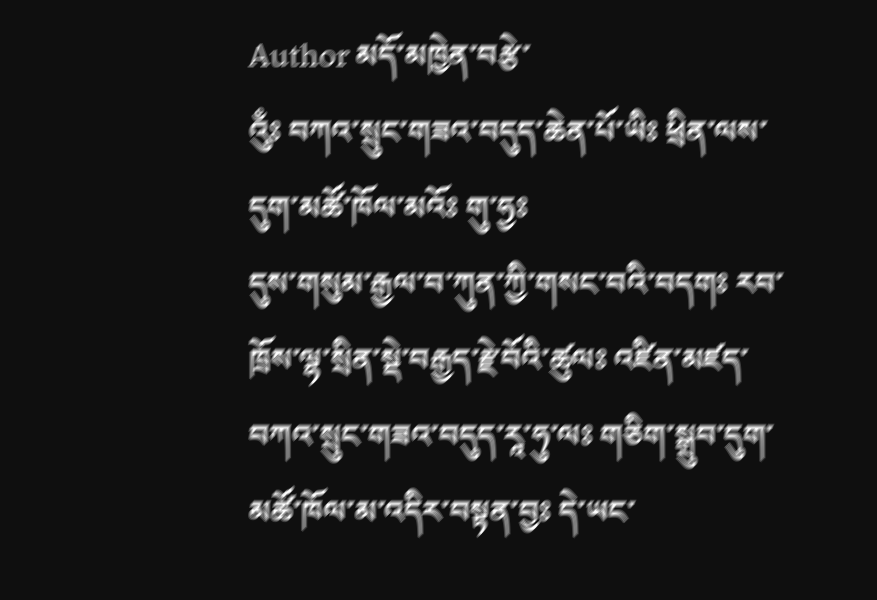Author མདོ་མཁྱེན་བརྩེ་
འུྃཿ བཀའ་སྲུང་གཟའ་བདུད་ཆེན་པོ་ཡིཿ ཕྲིན་ལས་དུག་མཚོ་ཁོལ་མའོཿ གུ་ཧྱཿ
དུས་གསུམ་རྒྱལ་བ་ཀུན་ཀྱི་གསང་བའི་བདགཿ རབ་ཁྲོས་ལྷ་སྲིན་སྡེ་བརྒྱད་རྗེ་བོའི་ཚུལཿ འཛིན་མཛད་བཀའ་སྲུང་གཟའ་བདུད་རཱ་ཧུ་ལཿ གཅིག་སྒྲུབ་དུག་མཚོ་ཁོལ་མ་འདིར་བསྟན་བྱཿ དེ་ཡང་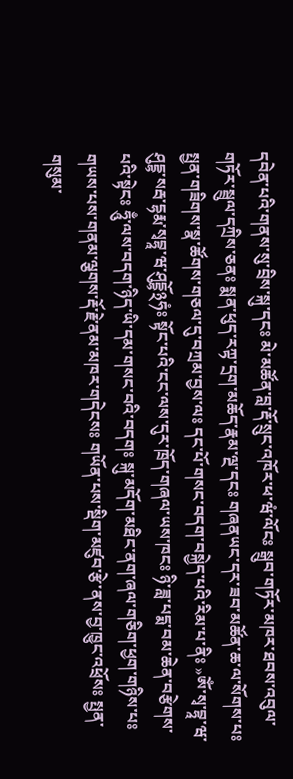དབེན་པའི་གནས་སུ་བྲིས་སྐུ་དངཿ མེ་མཚོན་བླ་རྡོ་སྲུང་འཁོར་ཕ་ཝཾ་ལོངཿ སྒྲུབ་གཏོར་མཁར་ཐབས་འབུལ་གཏོར་སྦྲུལ་དཀྲིས་ཅནཿ སྨན་ཕུད་རཀྟ་དྲག་མཆོད་རྣམ་ལྔ་དངཿ གཞནཡང་དར་ཟབ་མཚོན་ཆ་ལ་སོགས་པཿ སྤྱན་གཟིགས་སྣ་ཚོགས་གཅལ་དུ་བཀྲམ་བྱས་ལཿ དང་པོ་གསང་བདག་བསྐྱེད་པའི་རིམ་པ་ནིཿ »ཨོཾ་སྭ་བྷཱ་ཝ་ཤུདྡྷ་སརྦ་དྷརྨ་སྭབྷཱ་ཝ་ཤུདྡྷོ྅ཧཾཿ སྟོང་པའི་ངང་ལས་དུར་ཁྲོད་གཞལ་ཡས་ཁངཿ ཉི་ཟླ་པདྨ་བམ་ཆེན་བརྩེགས་པའི་སྟེངཿ ཧཱུྃ་ལས་བདག་ཉིད་ཡི་དམ་གསང་བའི་བདགཿ སྐུ་མདོག་མཐིང་ནག་ཞལ་གཅིག་ཕྱག་གཉིས་པཿ གཡས་པས་གནམ་ལྕགས་རྡོ་རྗེ་ནམ་མཁར་གདེངསཿ གཡོན་པས་སྡིག་མཛུབ་རྩེ་ནས་བྱ་ཁྱུང་འཕྲོསཿ སྤྱན་གསུམ་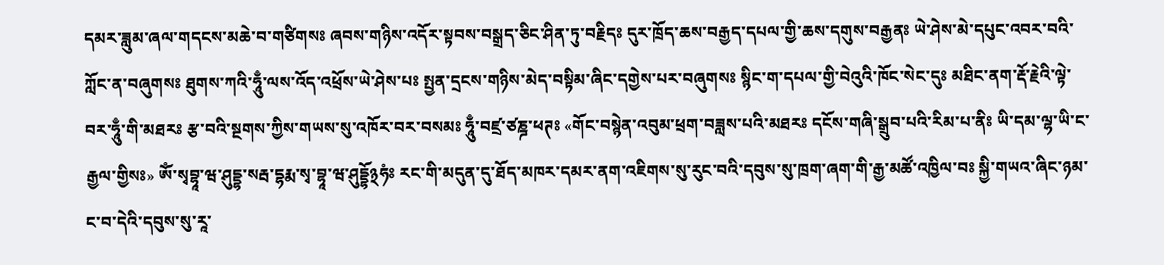དམར་ཟླུམ་ཞལ་གདངས་མཆེ་བ་གཙིགསཿ ཞབས་གཉིས་འདོར་སྟབས་བསྒྲད་ཅིང་ཤིན་ཏུ་བརྗིདཿ དུར་ཁྲོད་ཆས་བརྒྱད་དཔལ་གྱི་ཆས་དགུས་བརྒྱནཿ ཡེ་ཤེས་མེ་དཔུང་འབར་བའི་ཀློང་ན་བཞུགསཿ ཐུགས་ཀའི་ཧཱུྃ་ལས་འོད་འཕྲོས་ཡེ་ཤེས་པཿ སྤྱན་དྲངས་གཉིས་མེད་བསྟིམ་ཞིང་དགྱེས་པར་བཞུགསཿ སྙིང་ག་དཔལ་གྱི་བེའུའི་ཁོང་སེང་དུཿ མཐིང་ནག་རྡོ་རྗེའི་ལྟེ་བར་ཧཱུྃ་གི་མཐརཿ རྩ་བའི་སྔགས་ཀྱིས་གཡས་སུ་འཁོར་བར་བསམཿ ཧཱུྃ་བཛྲ་ཙཎྜ་ཕཊཿ «གོང་བསྙེན་འབུམ་ཕྲག་བཟླས་པའི་མཐརཿ དངོས་གཞི་སྒྲུབ་པའི་རིམ་པ་ནིཿ ཡི་དམ་ལྷ་ཡི་ང་རྒྱལ་གྱིསཿ» ཨོཾ་སྭབྷཱ་ཝ་ཤུདྡྷ་སརྦ་དྷརྨ་སྭ་བྷཱ་ཝ་ཤུདྡྷོ྅ཧཾཿ རང་གི་མདུན་དུ་ཐོད་མཁར་དམར་ནག་འཇིགས་སུ་རུང་བའི་དབུས་སུ་ཁྲག་ཞག་གི་རྒྱ་མཚོ་འཁྱིལ་བཿ སྐྱི་གཡའ་ཞིང་ཉམ་ང་བ་དེའི་དབུས་སུ་རཱ་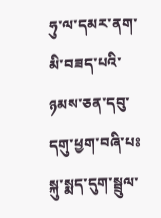ཧུ་ལ་དམར་ནག་མི་བཟད་པའི་ཉམས་ཅན་དབུ་དགུ་ཕྱག་བཞི་པཿ སྐུ་སྨད་དུག་སྦྲུལ་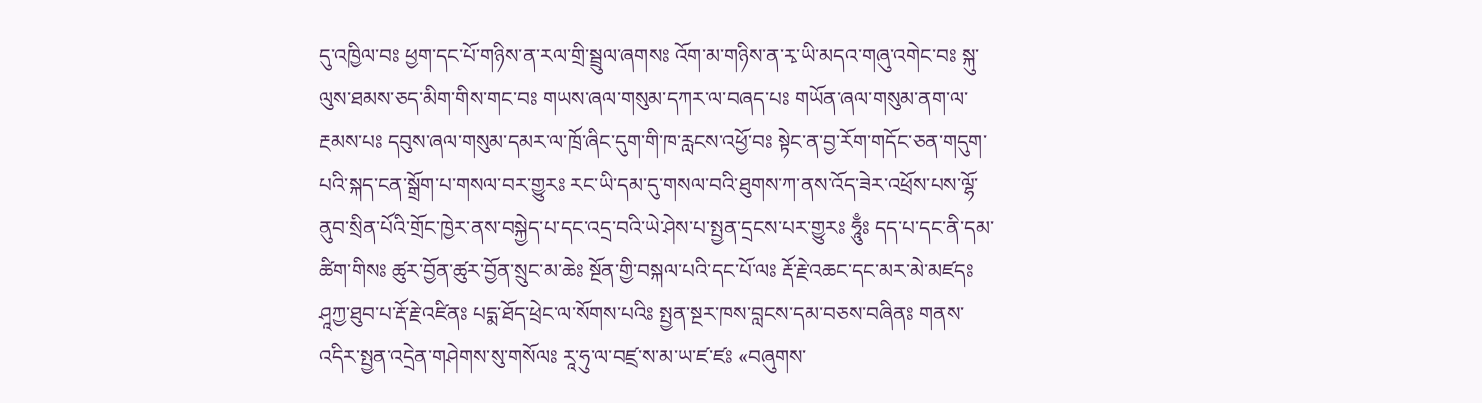དུ་འཁྱིལ་བཿ ཕྱག་དང་པོ་གཉིས་ན་རལ་གྲི་སྦྲུལ་ཞགསཿ འོག་མ་གཉིས་ན་རྭ་ཡི་མདའ་གཞུ་འགེང་བཿ སྐུ་ལུས་ཐམས་ཅད་མིག་གིས་གང་བཿ གཡས་ཞལ་གསུམ་དཀར་ལ་བཞད་པཿ གཡོན་ཞལ་གསུམ་ནག་ལ་རྔམས་པཿ དབུས་ཞལ་གསུམ་དམར་ལ་ཁྲོ་ཞིང་དུག་གི་ཁ་རླངས་འཕྱོ་བཿ སྟེང་ན་བྱ་རོག་གདོང་ཅན་གདུག་པའི་སྐད་ངན་སྒྲོག་པ་གསལ་བར་གྱུརཿ རང་ཡི་དམ་དུ་གསལ་བའི་ཐུགས་ཀ་ནས་འོད་ཟེར་འཕྲོས་པས་ལྷོ་ནུབ་སྲིན་པོའི་གྲོང་ཁྱེར་ནས་བསྐྱེད་པ་དང་འདྲ་བའི་ཡེ་ཤེས་པ་སྤྱན་དྲངས་པར་གྱུརཿ ཧཱུྃཿ དད་པ་དང་ནི་དམ་ཚིག་གིསཿ ཚུར་བྱོན་ཚུར་བྱོན་སྲུང་མ་ཆེཿ སྔོན་གྱི་བསྐལ་པའི་དང་པོ་ལཿ རྡོ་རྗེ་འཆང་དང་མར་མེ་མཛདཿ ཤཱཀྱ་ཐུབ་པ་རྡོ་རྗེ་འཛིནཿ པདྨ་ཐོད་ཕྲེང་ལ་སོགས་པའིཿ སྤྱན་སྔར་ཁས་བླངས་དམ་བཅས་བཞིནཿ གནས་འདིར་སྤྱན་འདྲེན་གཤེགས་སུ་གསོལཿ རཱ་ཧུ་ལ་བཛྲ་ས་མ་ཡ་ཛ་ཛཿ «བཞུགས་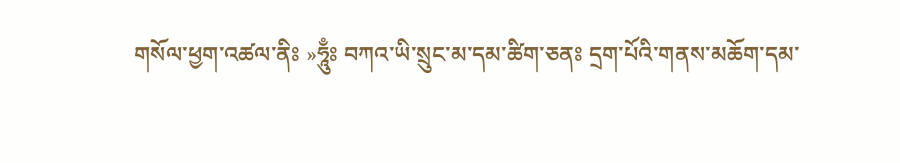གསོལ་ཕྱག་འཚལ་ནིཿ »ཧཱུྃཿ བཀའ་ཡི་སྲུང་མ་དམ་ཚིག་ཅནཿ དྲག་པོའི་གནས་མཆོག་དམ་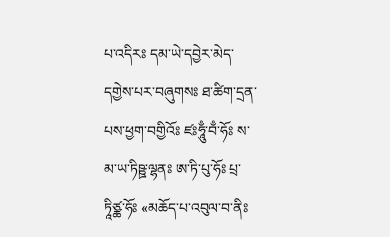པ་འདིརཿ དམ་ཡེ་དབྱེར་མེད་དགྱེས་པར་བཞུགསཿ ཐ་ཚིག་དྲན་པས་ཕྱག་བགྱིའོཿ ཛཿཧཱུྃ་བྃ་ཧོཿ ས་མ་ཡ་ཏིཥྛ་ལྷནཿ ཨ་ཏི་པུ་ཧོཿ པྲ་ཏཱིཙྪ་ཧོཿ «མཆོད་པ་འབུལ་བ་ནིཿ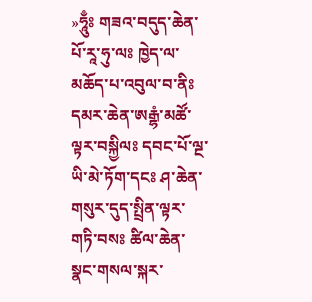»ཧཱུྃཿ གཟའ་བདུད་ཆེན་པོ་རཱ་ཧུ་ལཿ ཁྱེད་ལ་མཆོད་པ་འབུལ་བ་ནིཿ དམར་ཆེན་ཨརྒྷཾ་མཚོ་ལྟར་བསྐྱིལཿ དབང་པོ་ལྔ་ཡི་མེ་ཏོག་དངཿ ཤ་ཆེན་གསུར་དུད་སྤྲིན་ལྟར་གཏི་བསཿ ཚིལ་ཆེན་སྣང་གསལ་སྐར་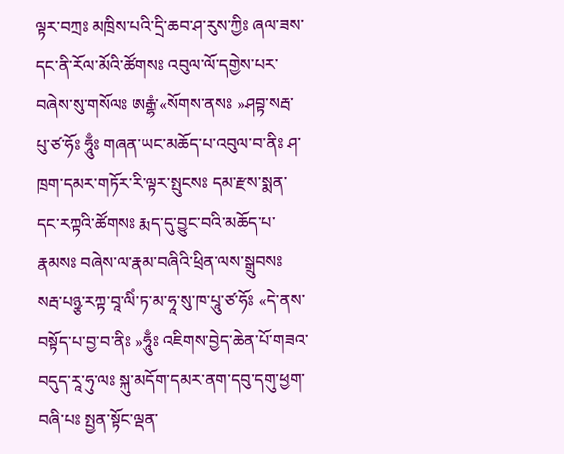ལྟར་བཀྲཿ མཁྲིས་པའི་དྲི་ཆབ་ཤ་རུས་ཀྱིཿ ཞལ་ཟས་དང་ནི་རོལ་མོའི་ཚོགསཿ འབུལ་ལོ་དགྱེས་པར་བཞེས་སུ་གསོལཿ ཨརྒྷཾ་«སོགས་ནསཿ »ཤབྟ་སརྦ་པུ་ཙ་ཧོཿ ཧཱུྃཿ གཞན་ཡང་མཆོད་པ་འབུལ་བ་ནིཿ ཤ་ཁྲག་དམར་གཏོར་རི་ལྟར་སྤུངསཿ དམ་རྫས་སྨན་དང་རཀྟའི་ཚོགསཿ རྨད་དུ་བྱུང་བའི་མཆོད་པ་རྣམསཿ བཞེས་ལ་རྣམ་བཞིའི་ཕྲིན་ལས་སྒྲུབསཿ སརྦ་པཉྩ་རཀྟ་བཱ་ལིཾ་ཏ་མ་ཧཱ་སུ་ཁ་པཱུ་ཙ་ཧོཿ «དེ་ནས་བསྟོད་པ་བྱ་བ་ནིཿ »ཧཱུྃཿ འཇིགས་བྱེད་ཆེན་པོ་གཟའ་བདུད་རཱ་ཧུ་ལཿ སྐུ་མདོག་དམར་ནག་དབུ་དགུ་ཕྱག་བཞི་པཿ སྤྱན་སྟོང་ལྡན་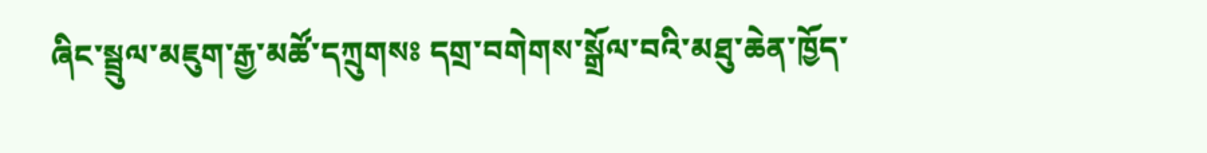ཞིང་སྦྲུལ་མཇུག་རྒྱ་མཚོ་དཀྲུགསཿ དགྲ་བགེགས་སྒྲོལ་བའི་མཐུ་ཆེན་ཁྱོད་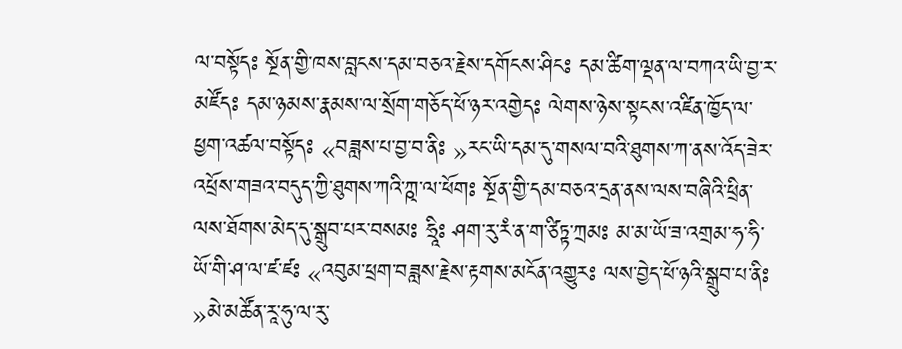ལ་བསྟོདཿ སྔོན་གྱི་ཁས་བླངས་དམ་བཅའ་རྗེས་དགོངས་ཤིངཿ དམ་ཚིག་ལྡན་ལ་བཀའ་ཡི་བྱ་ར་མཛོདཿ དམ་ཉམས་རྣམས་ལ་སྲོག་གཅོད་ཕོ་ཉར་འགྱེདཿ ལེགས་ཉེས་སྟངས་འཛིན་ཁྱོད་ལ་ཕྱག་འཚལ་བསྟོདཿ «བཟླས་པ་བྱ་བ་ནིཿ »རང་ཡི་དམ་དུ་གསལ་བའི་ཐུགས་ཀ་ནས་འོད་ཟེར་འཕྲོས་གཟའ་བདུད་ཀྱི་ཐུགས་ཀའི་ཀྵ་ལ་ཕོགཿ སྔོན་གྱི་དམ་བཅའ་དྲན་ནས་ལས་བཞིའི་ཕྲིན་ལས་ཐོགས་མེད་དུ་སྒྲུབ་པར་བསམཿ ཧྲཱིཿ ཤག་རུ་རཾ་ན་ག་ཙིཏྟ་ཀྲམཿ མ་མ་ཡོ་ཟ་འགྲམ་ཧ་ཧི་ཡོ་གི་ཤ་ལ་ཛ་ཛཿ «འབུམ་ཕྲག་བཟླས་རྗེས་རྟགས་མངོན་འགྱུརཿ ལས་བྱེད་ཕོ་ཉའི་སྒྲུབ་པ་ནིཿ »མེ་མཚོན་རཱ་ཧུ་ལ་རུ་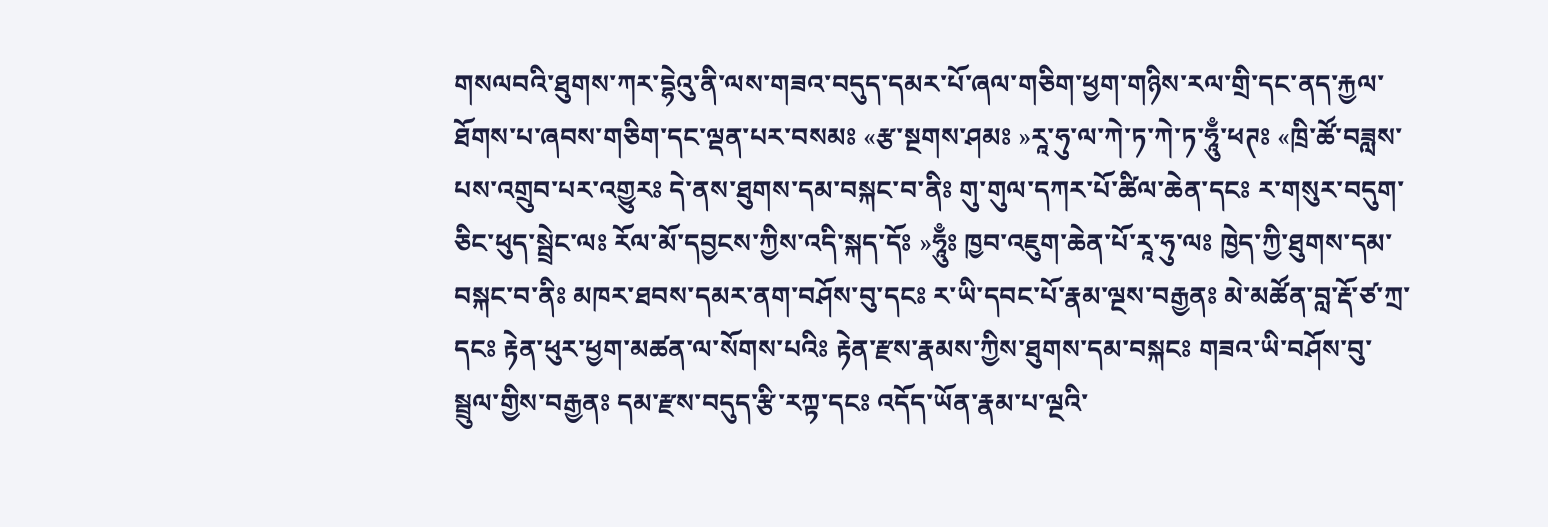གསལབའི་ཐུགས་ཀར་དྷེའུ་ནི་ལས་གཟའ་བདུད་དམར་པོ་ཞལ་གཅིག་ཕྱག་གཉིས་རལ་གྲི་དང་ནད་རྐྱལ་ཐོགས་པ་ཞབས་གཅིག་དང་ལྡན་པར་བསམཿ «རྩ་སྔགས་ཤམཿ »རཱ་ཧུ་ལ་ཀེ་ཏ་ཀེ་ཏ་ཧཱུྃ་ཕཊཿ «ཁྲི་ཚོ་བཟླས་པས་འགྲུབ་པར་འགྱུརཿ དེ་ནས་ཐུགས་དམ་བསྐང་བ་ནིཿ གུ་གུལ་དཀར་པོ་ཚིལ་ཆེན་དངཿ ར་གསུར་བདུག་ཅིང་ཕུད་སྦྲེང་ལཿ རོལ་མོ་དབྱངས་ཀྱིས་འདི་སྐད་དོཿ »ཧཱུྃཿ ཁྱབ་འཇུག་ཆེན་པོ་རཱ་ཧུ་ལཿ ཁྱེད་ཀྱི་ཐུགས་དམ་བསྐང་བ་ནིཿ མཁར་ཐབས་དམར་ནག་བཤོས་བུ་དངཿ ར་ཡི་དབང་པོ་རྣམ་ལྔས་བརྒྱནཿ མེ་མཚོན་བླ་རྡོ་ཙ་ཀྲ་དངཿ རྟེན་ཕུར་ཕྱག་མཚན་ལ་སོགས་པའིཿ རྟེན་རྫས་རྣམས་ཀྱིས་ཐུགས་དམ་བསྐངཿ གཟའ་ཡི་བཤོས་བུ་སྦྲུལ་གྱིས་བརྒྱནཿ དམ་རྫས་བདུད་རྩི་རཀྟ་དངཿ འདོད་ཡོན་རྣམ་པ་ལྔའི་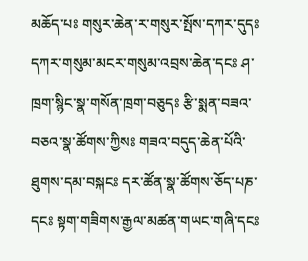མཆོད་པཿ གསུར་ཆེན་ར་གསུར་སྤོས་དཀར་དུདཿ དཀར་གསུམ་མངར་གསུམ་འབྲས་ཆེན་དངཿ ཤ་ཁྲག་སྙིང་སྣ་གསོན་ཁྲག་བཅུདཿ རྩི་སྨན་བཟའ་བཅའ་སྣ་ཚོགས་ཀྱིསཿ གཟའ་བདུད་ཆེན་པོའི་ཐུགས་དམ་བསྐངཿ དར་ཚོན་སྣ་ཚོགས་ཅོད་པཎ་དངཿ སྟག་གཟིགས་རྒྱལ་མཚན་གཡང་གཞི་དངཿ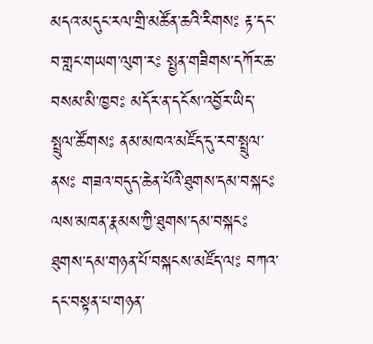མདའ་མདུང་རལ་གྲི་མཚོན་ཆའི་རིགསཿ རྟ་དང་བ་གླང་གཡག་ལུག་རཿ སྤྱན་གཟིགས་དཀོར་ཆ་བསམ་མི་ཁྱབཿ མདོར་ན་དངོས་འབྱོར་ཡིད་སྤྲུལ་ཚོགསཿ ནམ་མཁའ་མཛོད་དུ་རབ་སྤྲུལ་ནསཿ གཟའ་བདུད་ཆེན་པོའི་ཐུགས་དམ་བསྐངཿ ལས་མཁན་རྣམས་ཀྱི་ཐུགས་དམ་བསྐངཿ ཐུགས་དམ་གཉན་པོ་བསྐངས་མཛོད་ལཿ བཀའ་དང་བསྟན་པ་གཉན་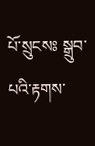པོ་སྲུངསཿ སྒྲུབ་པའི་རྟགས་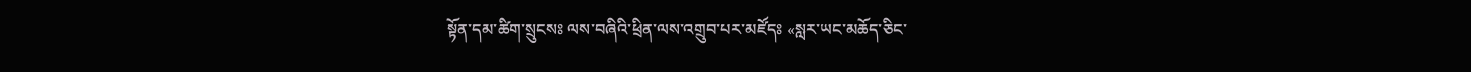སྟོན་དམ་ཚིག་སྲུངསཿ ལས་བཞིའི་ཕྲིན་ལས་འགྲུབ་པར་མཛོདཿ «སླར་ཡང་མཆོད་ཅིང་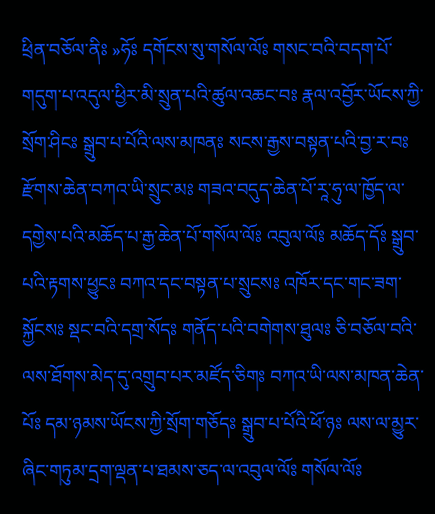ཕྲིན་བཅོལ་ནིཿ »ཧོཿ དགོངས་སུ་གསོལ་ལོཿ གསང་བའི་བདག་པོ་གདུག་པ་འདུལ་ཕྱིར་མི་སྲུན་པའི་ཚུལ་འཆང་བཿ རྣལ་འབྱོར་ཡོངས་ཀྱི་སྲོག་ཤིངཿ སྒྲུབ་པ་པོའི་ལས་མཁནཿ སངས་རྒྱས་བསྟན་པའི་བྱ་ར་བཿ རྫོགས་ཆེན་བཀའ་ཡི་སྲུང་མཿ གཟའ་བདུད་ཆེན་པོ་རཱ་ཧུ་ལ་ཁྱོད་ལ་དགྱེས་པའི་མཆོད་པ་རྒྱ་ཆེན་པོ་གསོལ་ལོཿ འབུལ་ལོཿ མཆོད་དོཿ སྒྲུབ་པའི་རྟགས་ཕྱུངཿ བཀའ་དང་བསྟན་པ་སྲུངསཿ འཁོར་དང་གང་ཟག་སྐྱོངསཿ སྡང་བའི་དགྲ་སོདཿ གནོད་པའི་བགེགས་ཐུལཿ ཅི་བཅོལ་བའི་ལས་ཐོགས་མེད་དུ་འགྲུབ་པར་མཛོད་ཅིགཿ བཀའ་ཡི་ལས་མཁན་ཆེན་པོཿ དམ་ཉམས་ཡོངས་ཀྱི་སྲོག་གཅོདཿ སྒྲུབ་པ་པོའི་ཕོ་ཉཿ ལས་ལ་མྱུར་ཞིང་གཏུམ་དྲག་ལྡན་པ་ཐམས་ཅད་ལ་འབུལ་ལོཿ གསོལ་ལོཿ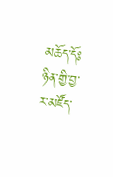མཆོད་དོཿ ཉིན་གྱི་བྱ་ར་མཛོད་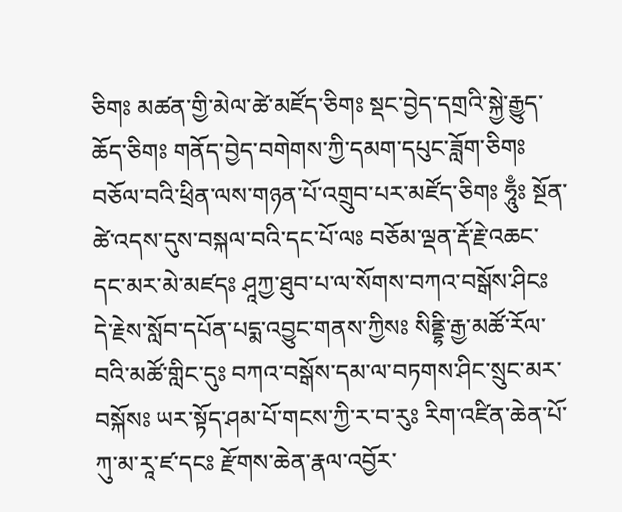ཅིགཿ མཚན་གྱི་མེལ་ཚེ་མཛོད་ཅིགཿ སྡང་བྱེད་དགྲའི་སྐྱེ་རྒྱུད་ཆོད་ཅིགཿ གནོད་བྱེད་བགེགས་ཀྱི་དམག་དཔུང་ཟློག་ཅིགཿ བཅོལ་བའི་ཕྲིན་ལས་གཉན་པོ་འགྲུབ་པར་མཛོད་ཅིགཿ ཧཱུྃཿ སྔོན་ཚེ་འདས་དུས་བསྐལ་བའི་དང་པོ་ལཿ བཅོམ་ལྡན་རྡོ་རྗེ་འཆང་དང་མར་མེ་མཛདཿ ཤཱཀྱ་ཐུབ་པ་ལ་སོགས་བཀའ་བསྒོས་ཤིངཿ དེ་རྗེས་སློབ་དཔོན་པདྨ་འབྱུང་གནས་ཀྱིསཿ སིནྡྷི་རྒྱ་མཚོ་རོལ་བའི་མཚོ་གླིང་དུཿ བཀའ་བསྒོས་དམ་ལ་བཏགས་ཤིང་སྲུང་མར་བསྐོསཿ ཡར་སྟོད་ཤམ་པོ་གངས་ཀྱི་ར་བ་རུཿ རིག་འཛིན་ཆེན་པོ་ཀུ་མ་རཱ་ཛ་དངཿ རྫོགས་ཆེན་རྣལ་འབྱོར་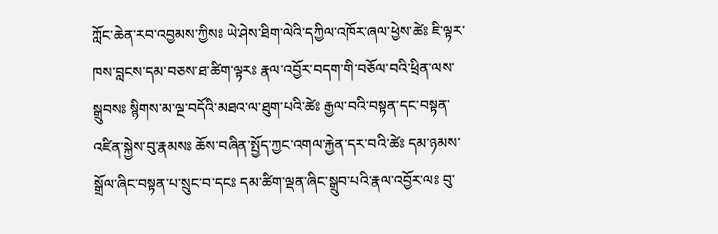ཀློང་ཆེན་རབ་འབྱམས་ཀྱིསཿ ཡེ་ཤེས་ཐིག་ལེའི་དཀྱིལ་འཁོར་ཞལ་ཕྱེས་ཚེཿ ཇི་ལྟར་ཁས་བླངས་དམ་བཅས་ཐ་ཚིག་ལྟརཿ རྣལ་འབྱོར་བདག་གི་བཅོལ་བའི་ཕྲིན་ལས་སྒྲུབསཿ སྙིགས་མ་ལྔ་བདོའི་མཐའ་ལ་ཐུག་པའི་ཚེཿ རྒྱལ་བའི་བསྟན་དང་བསྟན་འཛིན་སྐྱེས་བུ་རྣམསཿ ཆོས་བཞིན་སྤྱོད་ཀྱང་འགལ་རྐྱེན་དར་བའི་ཚེཿ དམ་ཉམས་སྒྲོལ་ཞིང་བསྟན་པ་སྲུང་བ་དངཿ དམ་ཚིག་ལྡན་ཞིང་སྒྲུབ་པའི་རྣལ་འབྱོར་ལཿ བུ་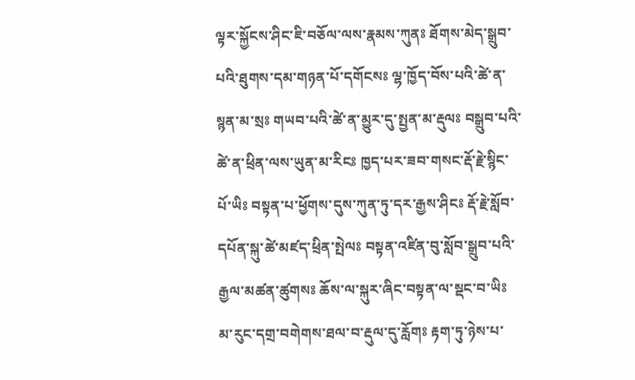ལྟར་སྐྱོངས་ཤིང་ཇི་བཅོལ་ལས་རྣམས་ཀུནཿ ཐོགས་མེད་སྒྲུབ་པའི་ཐུགས་དམ་གཉན་པོ་དགོངསཿ ལྷ་ཁྱོད་བོས་པའི་ཚེ་ན་སྙན་མ་སྲཿ གཡབ་པའི་ཚེ་ན་མྱུར་དུ་སྤྱན་མ་རྡུལཿ བསྒྲུབ་པའི་ཚེ་ན་ཕྲིན་ལས་ཡུན་མ་རིངཿ ཁྱད་པར་ཟབ་གསང་རྡོ་རྗེ་སྙིང་པོ་ཡིཿ བསྟན་པ་ཕྱོགས་དུས་ཀུན་ཏུ་དར་རྒྱས་ཤིངཿ རྡོ་རྗེ་སློབ་དཔོན་སྐུ་ཚེ་མཛད་ཕྲིན་སྤེལཿ བསྟན་འཛིན་བུ་སློབ་སྒྲུབ་པའི་རྒྱལ་མཚན་ཚུགསཿ ཆོས་ལ་སྐུར་ཞིང་བསྟན་ལ་སྡང་བ་ཡིཿ མ་རུང་དགྲ་བགེགས་ཐལ་བ་རྡུལ་དུ་རློགཿ རྟག་ཏུ་ཉེས་པ་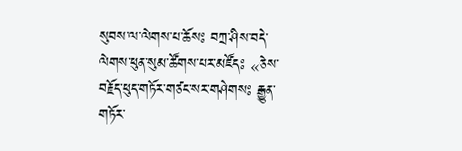སུབས་ལ་ལེགས་པ་ཆོསཿ བཀྲ་ཤིས་བདེ་ལེགས་ཕུན་སུམ་ཚོགས་པར་མཛོདཿ «ཅེས་བརྗོད་ཕུད་གཏོར་གཙང་སར་གཤེགསཿ རྒྱུན་གཏོར་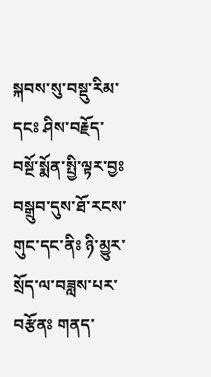སྐབས་སུ་བསྡུ་རིམ་དངཿ ཤིས་བརྗོད་བསྔོ་སྨོན་སྤྱི་ལྟར་བྱཿ བསྒྲུབ་དུས་ཐོ་རངས་གུང་དང་ནིཿ ཉི་མྱུར་སྲོད་ལ་བཟླས་པར་བརྩོནཿ གནད་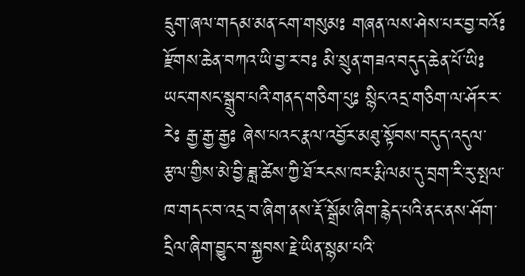དྲུག་ཞལ་གདམ་མན་ངག་གསུམཿ གཞན་ལས་ཤེས་པར་བྱ་བའོཿ རྫོགས་ཆེན་བཀའ་ཡི་བྱ་ར་བཿ མི་སྲུན་གཟའ་བདུད་ཆེན་པོ་ཡིཿ ཡང་གསང་སྒྲུབ་པའི་གནད་གཅིག་པུཿ སྙིང་འདྲ་གཅིག་ལ་ཤོར་ར་རེཿ རྒྱ་རྒྱ་རྒྱཿ ཞེས་པའང་རྣལ་འབྱོར་མཐུ་སྟོབས་བདུད་འདུལ་རྩལ་གྱིས་མེ་བྱི་ཟླ་ཚེས་ཀྱི་ཐོ་རངས་ཁར་རྨི་ལམ་དུ་བྲག་རི་རུ་སྤལ་ཁ་གདང་བ་འདྲ་བ་ཞིག་ནས་རྡོ་སྒྲོམ་ཞིག་རྙེད་པའི་ནང་ནས་ཤོག་དྲིལ་ཞིག་བྱུང་བ་སྐྱབས་རྗེ་ཡིན་སྙམ་པའི་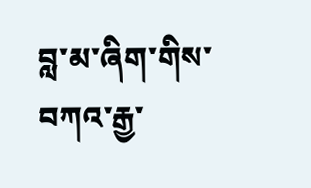བླ་མ་ཞིག་གིས་བཀའ་རྒྱ་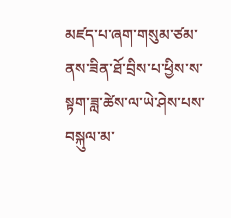མཛད་པ་ཞག་གསུམ་ཙམ་ནས་ཟིན་ཐོ་བྲིས་པ་ཕྱིས་ས་སྟག་ཟླ་ཚེས་ལ་ཡེ་ཤེས་པས་བསྐུལ་མ་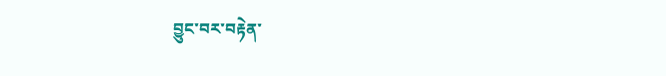བྱུང་བར་བརྟེན་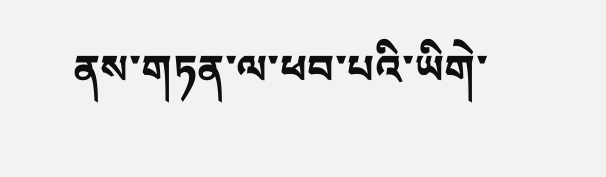ནས་གཏན་ལ་ཕབ་པའི་ཡིགེ་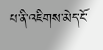པ་ནི་འཇིགས་མེད་ངོ་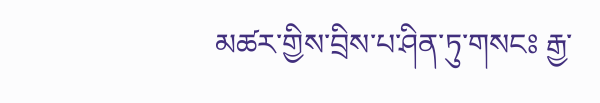མཚར་གྱིས་བྲིས་པ་ཤིན་ཏུ་གསངཿ རྒྱ་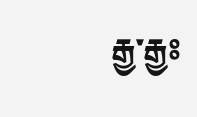རྒྱ་རྒྱཿ